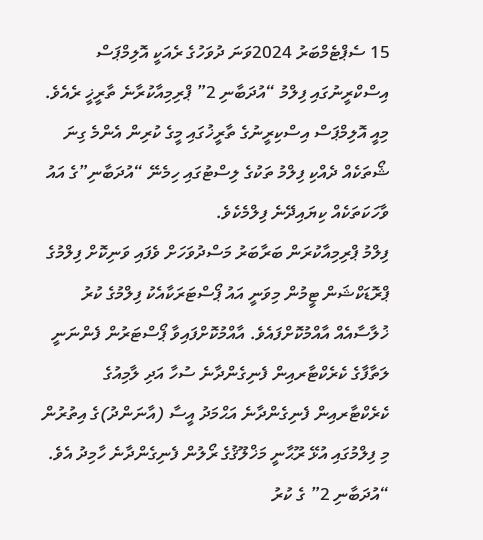15 ސެޕްޓެމްބަރު 2024ވަނަ ދުވަހުގެ ރެއަކީ އޮލިމްޕަސް އިސްކްރީނުގައި ފިލްމު “އުދަބާނި 2” ޕްރިމިއާކުރާނެ ތާރީޚީ ރެއެވެ. މިއީ އޮލިމްޕަސް އިސްކިރީނުގެ ތާރީޚުގައި މީގެ ކުރިން އެންމެ ގިނަ ޝޯތަކެއް ދެއްކި ފިލްމު ތަކުގެ ލިސްޓުގައި ހިމެނޭ “އުދަބާނި”ގެ އައު ވާހަކަތަކެއް ކިޔައިދޭނެ ފިލްމެކެވެ.
ފިލްމު ޕްރިމިއާކުރަން ބަރާބަރު މަސްދުވަހަށް ވެފައި ވަނިކޮށް ފިލްމުގެ ޕްރޮޑަކްޝަން ޓީމުން މިވަނީ އައު ޕޯސްޓަރަކާއެކު ފިލްމުގެ ކުރު ޚުލާސާއެއް އާއްމުކޮށްފައެވެ. އާއްމުކޮށްފައިވާ ޕޯސްޓަރުން ފެންނަނީ ލަތާފާގެ ކެރެކްޓާރއިން ފެނިގެންދާނެ ސުހާ އަދި ލާމިއުގެ ކެރެކްޓާރއިން ފެނިގެންދާނެ އަޙްމަދު އީސާ (އާނަންދު)ގެ އިތުރުން މި ފިލްމުގައި އުޅޭ ރޫޙާނީ މަޚްލޫޤުގެ ރޯލުން ފެނިގެންދާނެ ހާމިދު އެވެ.
“އުދަބާނި 2” ގެ ކުރު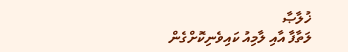ޚުލާޞާ
ލަތާފާ އާއި ލާމިއު ކައިވެނިކޮށްގެން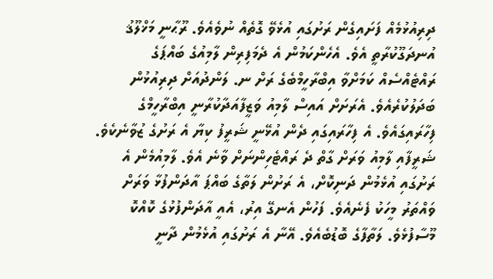ދިރިއުޅުމެއް ފަށައިގެން ރަށުގައި އުޅެވޭ ގޮތެއް ނުވެއެވެ. ރޫޙާނީ މަޚްލޫޤު އުނދަގޫކުރާތީ އެވެ. އެހެންކަމުން އެ ދެމަފިރިން ލާމިއުގެ ބައްޕަގެ ރައްޓެއްސެއް ކަމަށްވާ އިބްރާހީމްބެގެ ރަށް ނ. ލަންދުއަށް ދިރިއުޅުން ބަދަލުކުރެއެވެ. އެރަށަށް އައިސް ލާމިއު ވަޒީފާއަދާކުރާނީ އިބްރާހީމްގެ ފިހާރައިގައެވެ. އެ ފިހާރައިގައި ދެން އުޅޭނީ ޝަރީފު ކިޔާ އެ ރަށުގެ ޒުވާނެކެވެ. ޝަރީފާއި ލާމިއު ވަރަށް ގާތް ދެ ރައްޓެހިންނަށް ވާނެ އެވެ. ލާމިއުމެން އެ ރަށުގައި އުޅެމުން ދަނިކޮށް، އެ ރަށުން ލަތާގެ ބައްޕަ އާދަންފުޅާ ވަރަށް ވައްތަރު މީހަކު ފެނެއެވެ. ފަހުން އެނގޭ އިރު، އެއީ އާދަންފުޅުގެ ކޮއްކޮ މޫސާފުޅެވެ. ލަތާފާގެ ބޮޑުބެއެވެ. އޭނާ އެ ރަށުގައި އުޅެމުން ދާނީ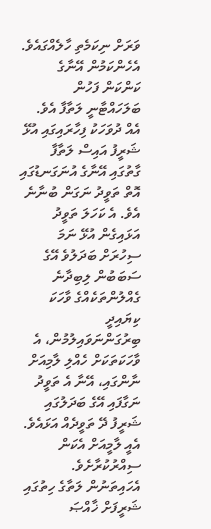ވަރަށް ނިކަމެތި ހާލެއްގައެވެ. އެހެންކަމުން އޭނާގެ ކަންކަން ފަހުން ބަލަހައްޓާނީ ލަތާފާ އެވެ.
އެއް ދުވަހަކު ފިހާރައިގައި އުޅޭ ޝަރީފު އައިސް ލަތާފާ ގާތުގައި އޭނާގެ އުނަގަނޑުގައި އޮތް ތަވީދު ނަގަން ބުނާނެ އެވެ. އެ ކަހަލަ ތަވީދު އަޅައިގެން އުޅޭ ނަމަ ސިހުރަށް ބަދަލުވެ އޭގެ ސަބަބުން ލިބިދާނެ ގެއްލުންތަކެއްގެ ވާހަކަ ކިޔައިދީ ބިރުގަންނަވައިލުމުން، އެ ވާހަކަތަކަށް ހެއްލި ލާމިއަށް ނާންގައި، އޭނާ އެ ތަވީދު ނަގާފައި އޭގެ ބަދަލުގައި ޝަރީފު ދޭ ތަވީދެއް އަޅައެވެ. އެއީ ލާމީއަށް އެކަން ސިއްރުކުރާށެވެ. އެހައިތަނުން ލަތާގެ ހިތުގައި ޝަރީފަށް ޚާއްޞަ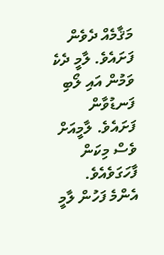މަޤާމެއް ދެވެން ފަށައެވެ. ލާމީ ދެކެ ވަމުން އައި ލޯބި ފަނޑުވާން ފަށައެވެ. ލާމީއަށް ވެސް މިކަން ފާހަގަވެއެވެ.
އެންމެ ފަހުން ލާމީ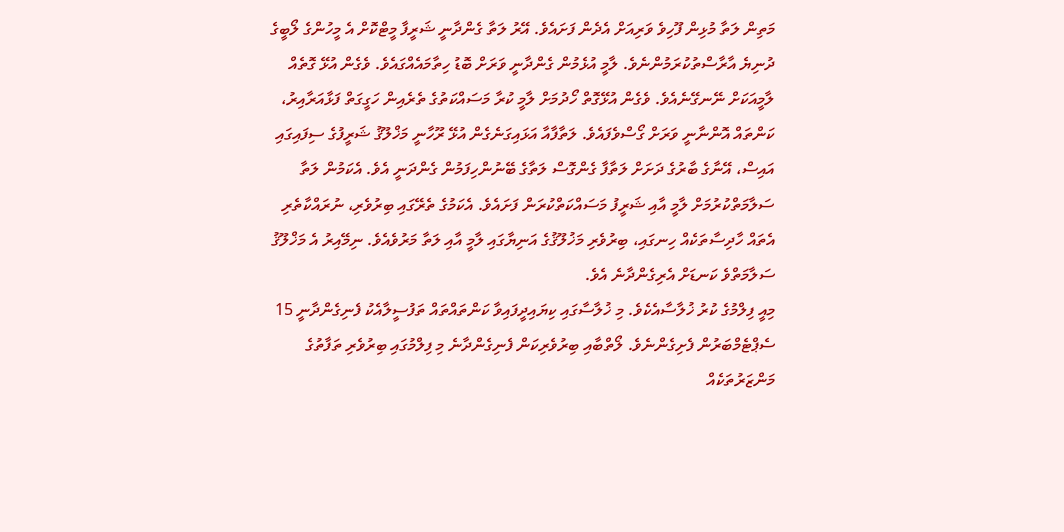މަތިން ލަތާ މުޅިން ފޫހިވެ ވަރިއަށް އެދެން ފަށައެވެ. އޭރު ލަތާ ގެންދާނީ ޝަރީފާ މީޓްކޮށް އެ މީހުންގެ ލޯބީގެ ދުނިޔެ އާރާސްތުކުރަމުންނެވެ. ލާމީ އުޅެމުން ގެންދާނީ ވަރަށް ބޮޑު ހިތާމައެއްގައެވެ. ވެގެން އުޅޭ ގޮތެއް ލާމީއަކަށް ނޭނގޭނެއެވެ. ވެގެން އުޅޭގޮތް ހޯދުމަށް ލާމީ ކުރާ މަސައްކަތުގެ ތެރެއިން ހަގީގަތް ފަޅާއަރާއިރު، ކަންތައް އޮންނާނީ ވަރަށް ގޯސްވެފައެވެ. ލަތާފާއާ އަޅައިގަނެގެން އުޅޭ ރޫހާނީ މަޚްލޫޤު ޝަރީފުގެ ސިފައިގައި އައިސް، އޭނާގެ ބާރުގެ ދަށަށް ލަތާފާ ގެންގޮސް ލަތާގެ ބޭނުންހިފަމުން ގެންދަނީ އެވެ. އެކަމުން ލަތާ ސަލާމަތްކުރުމަށް ލާމީ އާއި ޝަރީފު މަސައްކަތްކުރަން ފަށައެވެ. އެކަމުގެ ތެރޭގައި ބިރުވެރި، ނުރައްކާތެރި އެތައް ހާދިސާތަކެއް ހިނގައި، ބިރުވެރި މަޚުލޫޤުގެ އަނިޔާގައި ލާމީ އާއި ލަތާ މަރުވެއެވެ. ނިމޭއިރު އެ މަޚްލޫޤު ސަލާމަތްވެ ކަނޑަށް އެރިގެންދާނެ އެވެ.
މިއީ ފިލްމުގެ ކުރު ޚުލާސާއެކެވެ. މި ޚުލާސާގައި ކިޔައިދީފައިވާ ކަންތައްތައް ތަފުސީލާއެކު ފެނިގެންދާނީ 15 ސެޕްޓެމްބަރުން ފެށިގެންނެވެ. ލޯތްބާއި ބިރުވެރިކަން ފެނިގެންދާނެ މި ފިލްމުގައި ބިރުވެރި ތަފާތުގެ މަންޒަރުތަކެއް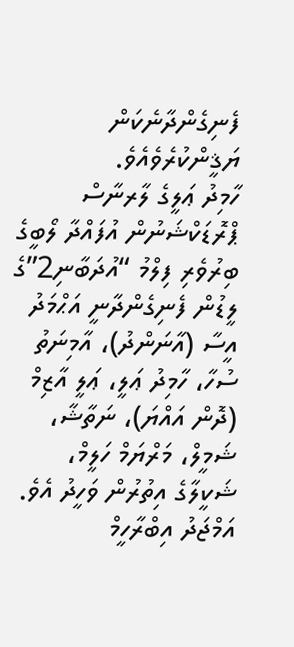ފެނިގެންދާނެކަން ޔަޤީންކުރެވެއެވެ.
ހާމިދު ޢަލީގެ ލާރނާސް ޕްރޮޑަކްޝަނުން އުފައްދާ ލޯބީގެ ބިރުވެރި ފިލްމު “އުދަބާނި2”ގެ ލީޑުން ފެނިގެންދާނީ އަޙްމަދު އީސާ (އާނަންދު)، އާމިނަތު ސުހާ، ހާމިދު ޢަލީ، ޢަލީ އާޒިމް (ދޮން އައްޔަ)، ނަތާޝާ، ޝަމީލް، މަރްޔަމް ހަލީމް، ޝަކީލާގެ އިތުރުން ވަހީދު އެވެ.
އަމްޖަދު އިބްރާހީމް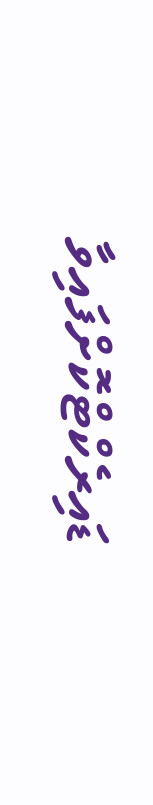ޑައިރެކްޓްކޮށްފައިވާ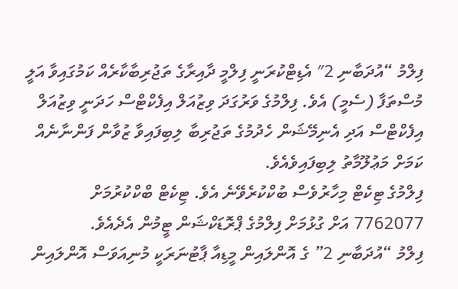ފިލްމު “އުދަބާނި 2″ އެޑިޓްކުރަނީ ފިލްމީ ދާއިރާގެ ތަޖުރިބާކާރެއް ކަމުގައިވާ އަލީ މުސްތަފާ (ސެމީ) އެވެ. ފިލްމުގެ ވަރުގަދަ ވިޒުއަލް އިފެކްޓްސް ހަދަނީ ވިޒުއަލް އިފެކްޓްސް އަދި އެނިމޭޝަން ހެދުމުގެ ތަޖުރިބާ ލިބިފައިވާ ޒުވާން ފަންނާނެއް ކަމަށް މަޢުލޫމާތު ލިބިފައިވެއެވެ.
ފިލްމުގެ ޓިކެޓް މިހާރުވެސް ބުކްކުރެވޭނެ އެވެ. ޓިކެޓް ބްކްކުރުމަށް 7762077 އަށް ގުޅުމަށް ފިލްމުގެ ޕްރޮޑަކްޝަން ޓީމުން އެދެއެވެ.
ފިލްމު “އުދަބާނި 2” ގެ އޮންލައިން މީޑިއާ ޕާޓުނަރަކީ މުނިއަވަސް އޮންލައިން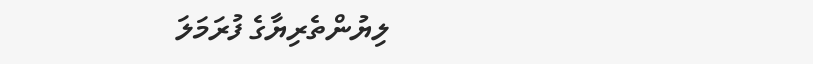ލިޔުންތެރިޔާގެ ފުރަމަލަ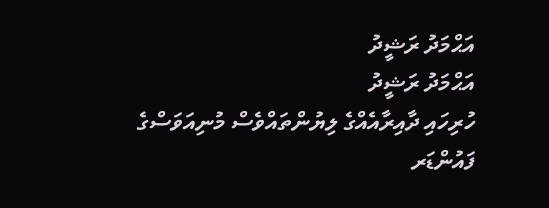އަޙްމަދު ރަޝީދު
އަޙްމަދު ރަޝީދު
ހުރިހައި ދާއިރާއެއްގެ ލިޔުންތައްވެސް މުނިއަވަސްގެ ފައުންޑަރ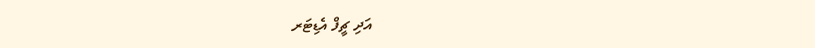އަދި ޗީފް އެޑިޓަރ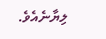ލިޔާނެއެވެ.